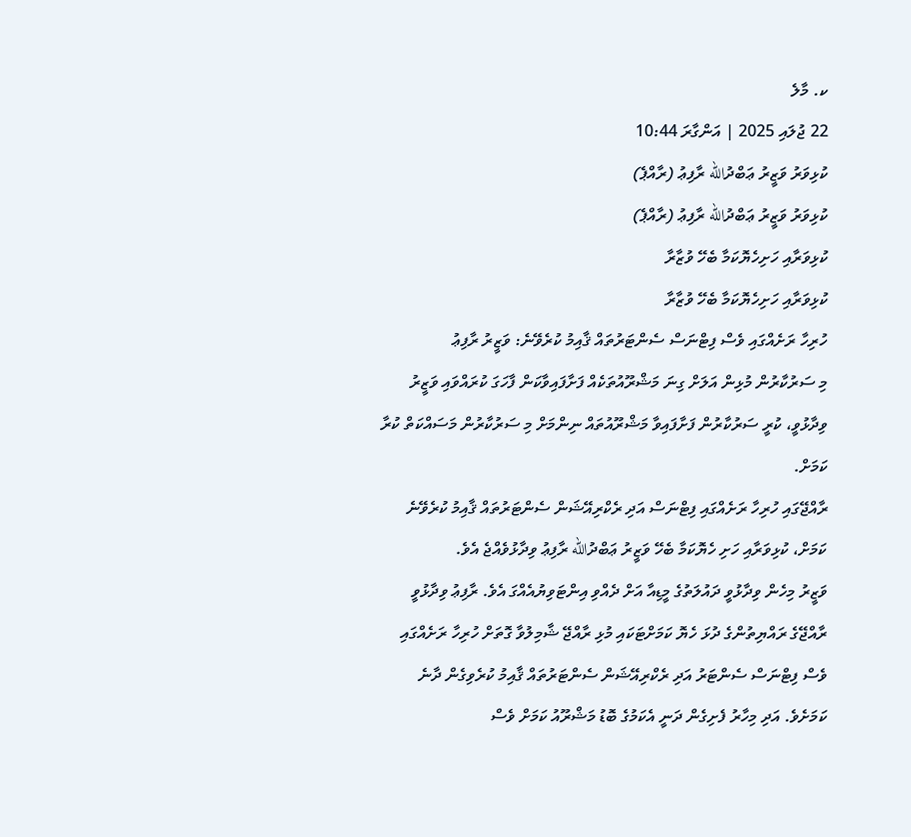ކ. މާލެ
22 ޖުލައި 2025 | އަންގާރަ 10:44
ކުޅިވަރު ވަޒީރު ޢަބްދުالله ރާފިޢު (ރާއްޕެ)
ކުޅިވަރު ވަޒީރު ޢަބްދުالله ރާފިޢު (ރާއްޕެ)
ކުޅިވަރާއި ހަށިހެޔޮކަމާ ބެހޭ ވުޒާރާ
ކުޅިވަރާއި ހަށިހެޔޮކަމާ ބެހޭ ވުޒާރާ
ހުރިހާ ރަށެއްގައި ވެސް ފިޓްނަސް ސެންޓަރުތައް ޤާއިމު ކުރެވޭނެ: ވަޒީރު ރާފިޢު
މި ސަރުކާރުން މުޅިން އަލަށް ގިނަ މަޝްރޫއުތަކެއް ފަށާފައިވާކަން ފާހަގަ ކުރައްވައި ވަޒީރު ވިދާޅުވީ، ކުރީ ސަރުކާރުން ފަށާފައިވާ މަޝްރޫއުތައް ނިންމަށް މި ސަރުކާރުން މަސައްކަތް ކުރާ ކަމަށް.
ރާއްޖޭގައި ހުރިހާ ރަށެއްގައި ފިޓްނަސް އަދި ރެކްރިއޭޝަން ސެންޓަރުތައް ޤާއިމު ކުރެވޭނެ ކަމަށް، ކުޅިވަރާއި ހަށި ހެޔޮކަމާ ބެހޭ ވަޒީރު ޢަބްދުالله ރާފިޢު ވިދާޅުވެއްޖެ އެވެ.
ވަޒީރު މިހެން ވިދާޅުވީ ދައުލަތުގެ މީޑިއާ އަށް ދެއްވި އިންޓަވިޔުއެއްގަ އެވެ. ރާފިޢު ވިދާޅުވީ ރާއްޖޭގެ ރައްޔިތުންގެ ދުޅަ ހެޔޮ ކަމަށްޓަކައި މުޅި ރާއްޖޭ ޝާމިލުވާ ގޮތަށް ހުރިހާ ރަށެއްގައި ވެސް ފިޓްނަސް ސެންޓަރު އަދި ރެކްރިއޭޝަން ސެންޓަރުތައް ޤާއިމު ކުރެވިގެން ދާނެ ކަމަށެވެ. އަދި މިހާރު ފެށިގެން ދަނީ އެކަމުގެ ބޮޑު މަޝްރޫއު ކަމަށް ވެސް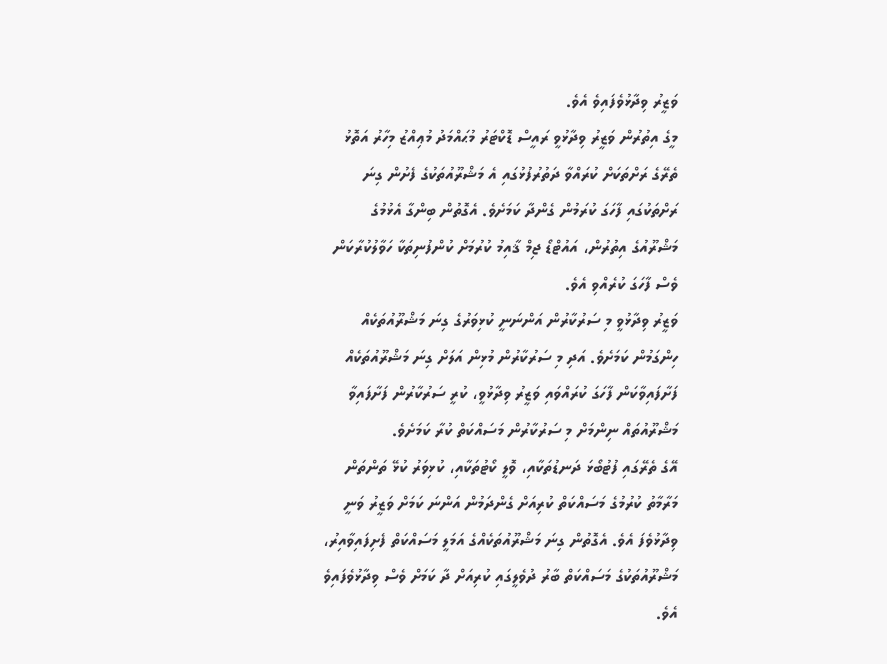ވަޒީރު ވިދާޅުވެފައިވެ އެވެ.
މީގެ އިތުރުން ވަޒީރު ވިދާޅުވީ ރައީސް ޑޮކްޓަރު މުޙައްމަދު މުޢިއްޒު މިހާރު އަތޮޅު ތެރޭގެ ރަށްތަކަށް ކުރައްވާ ދަތުރުފުޅުގައި އެ މަޝްރޫއުތަކުގެ ފެށުން ގިނަ ރަށްތަކުގައި ފާހަގަ ކުރަމުން ގެންދާ ކަމަށެވެ. އެގޮތުން ބިންގާ އެޅުމުގެ މަޝްރޫއުގެ އިތުރުން، އައުޓްޑޯ ޖިމް ޤާއިމު ކުރުމަށް ކުންފުނިތަކާ ހަވާލުކުރާކަން ވެސް ފާހަގަ ކުރެއްވި އެވެ.
ވަޒީރު ވިދާޅުވީ މި ސަރުކާރުން އަންނަނީ ކުޅިވަރުގެ ގިނަ މަޝްރޫއުތަކެއް ހިންގަމުން ކަމަށެވެ. އަދި މި ސަރުކާރުން މުޅިން އަލަށް ގިނަ މަޝްރޫއުތަކެއް ފަށާފައިވާކަން ފާހަގަ ކުރައްވައި ވަޒީރު ވިދާޅުވީ، ކުރީ ސަރުކާރުން ފަށާފައިވާ މަޝްރޫއުތައް ނިންމަށް މި ސަރުކާރުން މަސައްކަތް ކުރާ ކަމަށެވެ.
އޭގެ ތެރޭގައި ފުޓުބޯޅަ ދަނޑުތަކާއި، ވޮލީ ކޯޓުތަކާއި، ކުޅިވަރު ކުޅޭ ތަންތަން މަރާމާތު ކުރުމުގެ މަސައްކަތް ކުރިއަށް ގެންދަމުން އަންނަ ކަމަށް ވަޒީރު ވަނީ ވިދާޅުވެފަ އެވެ. އެގޮތުން ގިނަ މަޝްރޫއުތަކެއްގެ އަމަލީ މަސައްކަތް ފެށިފައިވާއިރު، މަޝްރޫއުތަކުގެ މަސައްކަތް ބާރު ދުވެލީގައި ކުރިއަށް ދާ ކަމަށް ވެސް ވިދާޅުވެފައިވެ އެވެ.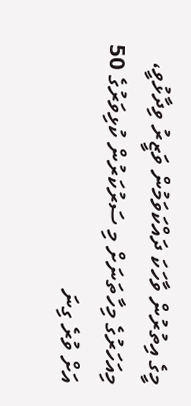މީގެ އިތުރުން ވާހަކަ ދައްކަވަމުން ވަޒީރު ވިދާޅުވީ، މިއަހަރުގެ މިހާތަނަށް މި ސަރުކަރުން ކުޅިވަރުގެ 50 އަށް ވުރެ ގިނަ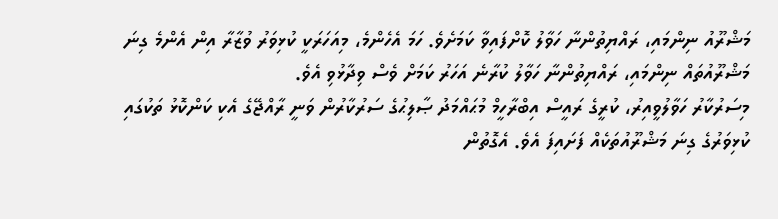މަޝްރޫއު ނިންމައި، ރައްޔިތުންނާ ހަވާލު ކޮށްފައިވާ ކަމަށެވެ. ހަމަ އެހެންމެ، މިއަހަރަކީ ކުޅިވަރު ވުޒާރާ އިން އެންމެ ގިނަ މަޝްރޫއުތައް ނިންމައި، ރައްޔިތުންނާ ހަވާލު ކުރާނެ އަހަރު ކަމަށް ވެސް ވިދާޅުވި އެވެ.
މިސަރުކާރު ހަވާލުވީއިރު، ކުރީގެ ރައީސް އިބްރާހީމް މުޙައްމަދު ޞާލިޙުގެ ސަރުކާރުން ވަނީ ރާއްޖޭގެ އެކި ކަންކޮޅު ތަކުގައި ކުޅިވަރުގެ ގިނަ މަޝްރޫއުތަކެއް ފަށައިފަ އެވެ. އެގޮތުން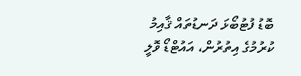ބޮޑު ފުޓުބޯޅަ ދަނޑުތައް ޤާއިމު ކުރުމުގެ އިތުރުން، އައުޓްޑޯ ވޮލީ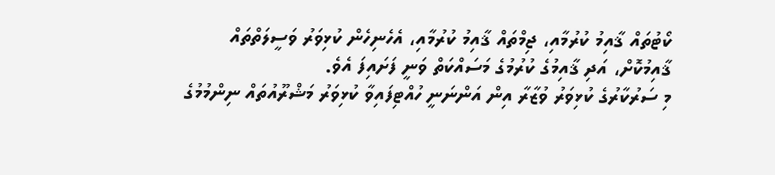ކޯޓުތައް ޤާއިމު ކުރުމާއި، ޖިމްތައް ޤާއިމު ކުރުމާއި، އެހެނިހެން ކުޅިވަރު ވަސީލަތްތައް ޤާއިމުކޮށް، އަދި ޤާއިމުގެ ކުރުމުގެ މަސައްކަތް ވަނީ ފަށައިފަ އެވެ.
މި ސަރުކާރުގެ ކުޅިވަރު ވުޒާރާ އިން އަންނަނީ ހުއްޓިފައިވާ ކުޅިވަރު މަޝްރޫއުތައް ނިންމުމުގެ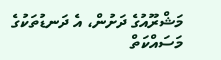މަޝްރޫއުގެ ދަށުން، އެ ދަނޑުތަކުގެ މަސައްކަތް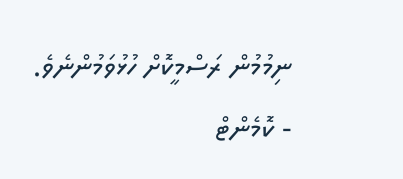ނިމުމުން ރަސްމީކޮށް ހުޅުވަމުންނެވެ.
- ކޮމެންޓް